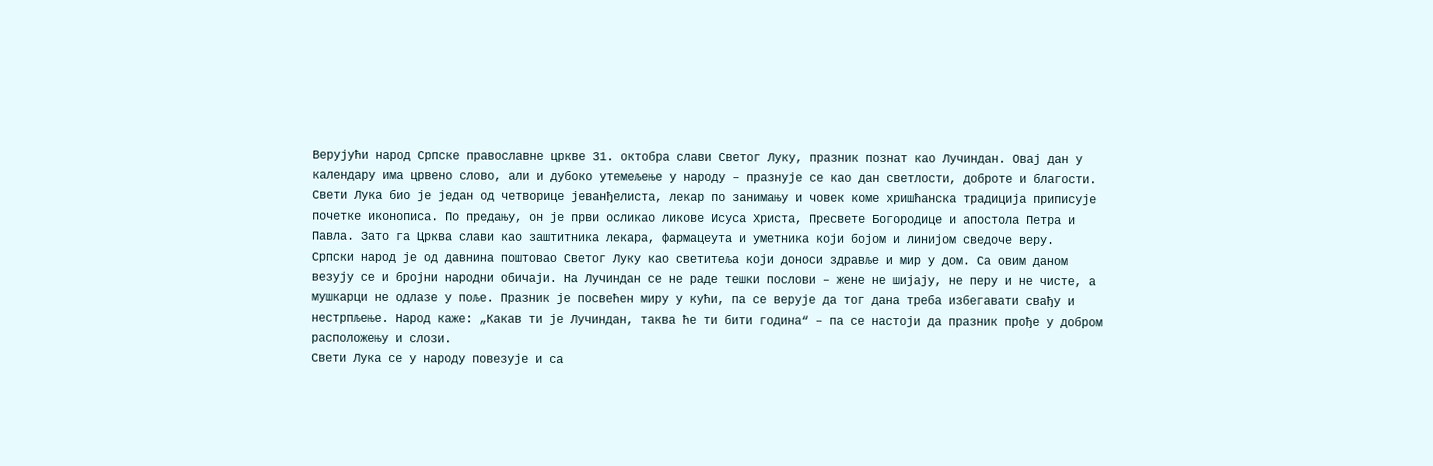Верујући народ Српске православне цркве 31. октобра слави Светог Луку, празник познат као Лучиндан. Овај дан у календару има црвено слово, али и дубоко утемељење у народу – празнује се као дан светлости, доброте и благости.
Свети Лука био је један од четворице јеванђелиста, лекар по занимању и човек коме хришћанска традиција приписује почетке иконописа. По предању, он је први осликао ликове Исуса Христа, Пресвете Богородице и апостола Петра и Павла. Зато га Црква слави као заштитника лекара, фармацеута и уметника који бојом и линијом сведоче веру.
Српски народ је од давнина поштовао Светог Луку као светитеља који доноси здравље и мир у дом. Са овим даном везују се и бројни народни обичаји. На Лучиндан се не раде тешки послови – жене не шијају, не перу и не чисте, а мушкарци не одлазе у поље. Празник је посвећен миру у кући, па се верује да тог дана треба избегавати свађу и нестрпљење. Народ каже: „Какав ти је Лучиндан, таква ће ти бити година“ – па се настоји да празник прође у добром расположењу и слози.
Свети Лука се у народу повезује и са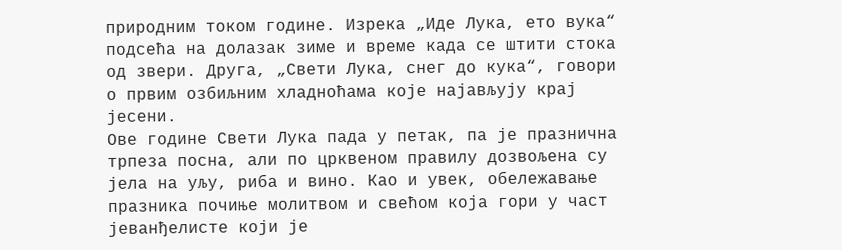природним током године. Изрека „Иде Лука, ето вука“ подсећа на долазак зиме и време када се штити стока од звери. Друга, „Свети Лука, снег до кука“, говори о првим озбиљним хладноћама које најављују крај јесени.
Ове године Свети Лука пада у петак, па је празнична трпеза посна, али по црквеном правилу дозвољена су јела на уљу, риба и вино. Као и увек, обележавање празника почиње молитвом и свећом која гори у част јеванђелисте који је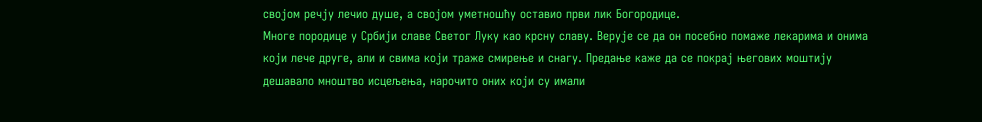својом речју лечио душе, а својом уметношћу оставио први лик Богородице.
Многе породице у Србији славе Светог Луку као крсну славу. Верује се да он посебно помаже лекарима и онима који лече друге, али и свима који траже смирење и снагу. Предање каже да се покрај његових моштију дешавало мноштво исцељења, нарочито оних који су имали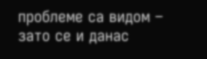проблеме са видом – зато се и данас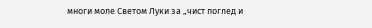многи моле Светом Луки за „чист поглед и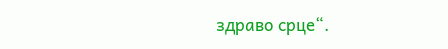здраво срце“.